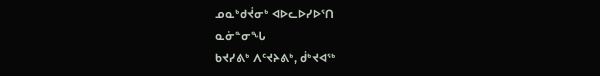ᓄᓇᒃᑯᔫᓂᒃ ᐊᐅᓚᐅᓯᐅᕐᑎ
ᓇᓃᓐᓂᖓ
ᑲᔪᓯᕕᒃ ᐱᑦᔪᔨᕕᒃ, ᑰᒃᔪᐊᖅ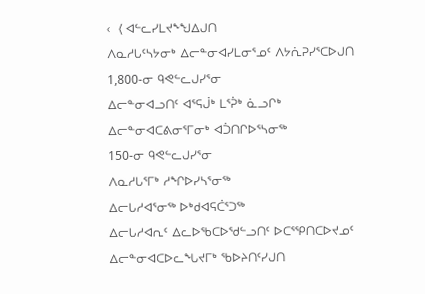‹〈 ᐊᓪᓚᓯᒪᔪᖕᖑᐃᒍᑎ
ᐱᓇᓱᒐᑦᓴᔭᓂᒃ ᐃᓕᓐᓂᐊᓯᒪᓂᕐᓄᑦ ᐱᔭᕇᕈᓯᕐᑕᐅᒍᑎ
1,800-ᓂ ᑫᕙᓪᓚᒍᓯᕐᓂ
ᐃᓕᓐᓂᐊᓗᑎᑦ ᐊᕐᕋᒎᒃ ᒪᕐᕉᒃ ᓈᓗᒋᒃ
ᐃᓕᓐᓂᐊᑕᕕᓂᕐᒥᓂᒃ ᐊᑑᑎᒋᐅᕐᓴᓂᖅ
150-ᓂ ᑫᕙᓪᓚᒍᓯᕐᓂ
ᐱᓇᓱᒐᕐᒥᒃ ᓱᖏᐅᓯᓴᕐᓂᖅ
ᐃᓕᒐᓱᐊᕐᓂᖅ ᐅᒃᑯᐊᕋᑖᕐᑐᖅ
ᐃᓕᒐᓱᐊᕆᑦ ᐃᓚᐅᖃᑕᐅᖁᓪᓗᑎᑦ ᐅᑕᕐᕿᑎᑕᐅᔪᓄᑦ
ᐃᓕᓐᓂᐊᑕᐅᓚᖓᔪᒥᒃ ᖃᐅᔨᑎᑦᓯᒍᑎ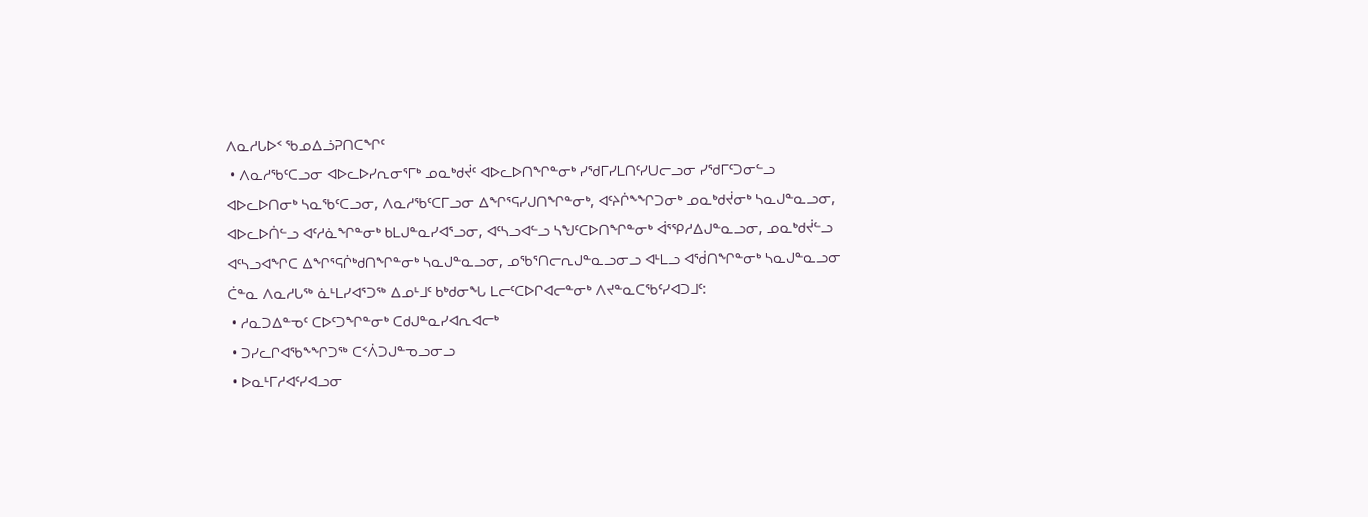ᐱᓇᓱᒐᐅᑉ ᖃᓄᐃᓘᕈᑎᑕᖏᑦ
 • ᐱᓇᓱᖃᑦᑕᓗᓂ ᐊᐅᓚᐅᓯᕆᓂᕐᒥᒃ ᓄᓇᒃᑯᔫᑦ ᐊᐅᓚᐅᑎᖏᓐᓂᒃ ᓯᖁᒥᓯᒪᑎᑦᓯᑌᓕᓗᓂ ᓯᖁᒥᑦᑐᓂᓪᓗ ᐊᐅᓚᐅᑎᓂᒃ ᓴᓇᖃᑦᑕᓗᓂ, ᐱᓇᓱᖃᑦᑕᒥᓗᓂ ᐃᖏᕐᕋᓯᒍᑎᖏᓐᓂᒃ, ᐊᑦᔨᒌᖕᖏᑐᓂᒃ ᓄᓇᒃᑯᔫᓂᒃ ᓴᓇᒍᓐᓇᓗᓂ, ᐊᐅᓚᐅᑏᓪᓗ ᐊᑦᓱᓈᖏᓐᓂᒃ ᑲᒪᒍᓐᓇᓯᐊᕐᓗᓂ, ᐊᑦᓴᓗᐊᓪᓗ ᓴᖑᑦᑕᐅᑎᖏᓐᓂᒃ ᐋᕐᕿᓱᐃᒍᓐᓇᓗᓂ, ᓄᓇᒃᑯᔫᓪᓗ ᐊᑦᓴᓗᐊᖏᑕ ᐃᖏᕐᕋᒌᒃᑯᑎᖏᓐᓂᒃ ᓴᓇᒍᓐᓇᓗᓂ, ᓄᖃᕐᑎᓕᕆᒍᓐᓇᓗᓂᓗ ᐊᒻᒪᓗ ᐊᖂᑎᖏᓐᓂᒃ ᓴᓇᒍᓐᓇᓗᓂ
ᑖᓐᓇ ᐱᓇᓱᒐᖅ ᓈᒻᒪᓯᐊᕐᑐᖅ ᐃᓄᒻᒧᑦ ᑲᒃᑯᓂᖓ ᒪᓕᑦᑕᐅᒋᐊᓕᓐᓂᒃ ᐱᔪᓐᓇᑕᖃᑦᓯᐊᑐᒧᑦ:
 • ᓱᓇᑐᐃᓐᓀᑦ ᑕᐅᑦᑐᖏᓐᓂᒃ ᑕᑯᒍᓐᓇᓯᐊᕆᐊᓕᒃ
 • ᑐᓯᓚᒋᐊᖃᖕᖏᑐᖅ ᑕᑉᐲᑐᒍᓐᓀᓗᓂᓗ
 • ᐅᓇᒻᒥᓱᐊᑦᓯᐊᓗᓂ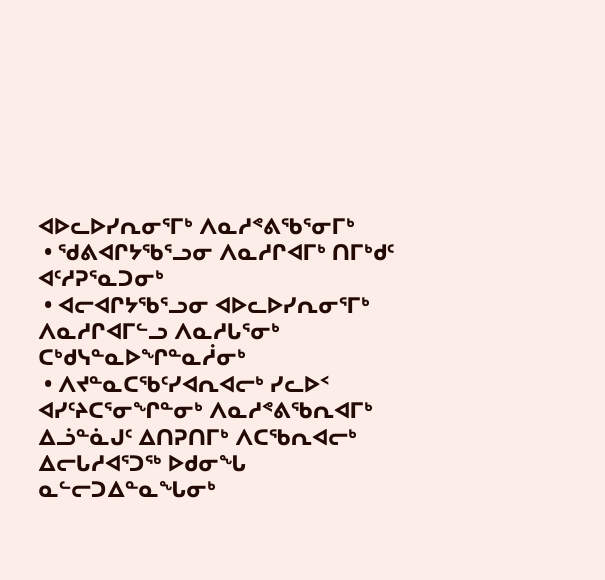ᐊᐅᓚᐅᓯᕆᓂᕐᒥᒃ ᐱᓇᓱᕝᕕᖃᕐᓂᒥᒃ
 • ᖁᕕᐊᒋᔭᖃᕐᓗᓂ ᐱᓇᓱᒋᐊᒥᒃ ᑎᒥᒃᑯᑦ ᐊᑦᓱᕈᕐᓇᑐᓂᒃ
 • ᐊᓕᐊᒋᔭᖃᕐᓗᓂ ᐊᐅᓚᐅᓯᕆᓂᕐᒥᒃ ᐱᓇᓱᒋᐊᒥᓪᓗ ᐱᓇᓱᒐᕐᓂᒃ ᑕᒃᑯᓭᓐᓇᐅᖏᓐᓇᓲᓂᒃ
 • ᐱᔪᓐᓇᑕᖃᑦᓯᐊᕆᐊᓕᒃ ᓯᓚᐅᑉ ᐊᓯᑦᔨᑕᕐᓂᖏᓐᓂᒃ ᐱᓇᓱᕝᕕᖃᕆᐊᒥᒃ
ᐃᓘᓐᓈᒍᑦ ᐃᑎᕈᑎᒥᒃ ᐱᑕᖃᕆᐊᓕᒃ
ᐃᓕᒐᓱᐊᕐᑐᖅ ᐅᑯᓂᖓ ᓇᓪᓕᑐᐃᓐᓇᖓᓂᒃ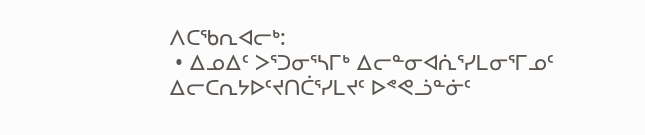ᐱᑕᖃᕆᐊᓕᒃ:
 • ᐃᓄᐃᑦ ᐳᕐᑐᓂᕐᓴᒥᒃ ᐃᓕᓐᓂᐊᕇᕐᓯᒪᓂᕐᒥᓄᑦ ᐃᓕᑕᕆᔭᐅᑦᔪᑎᑖᕐᓯᒪᔪᑦ ᐅᕝᕙᓘᓐᓃᑦ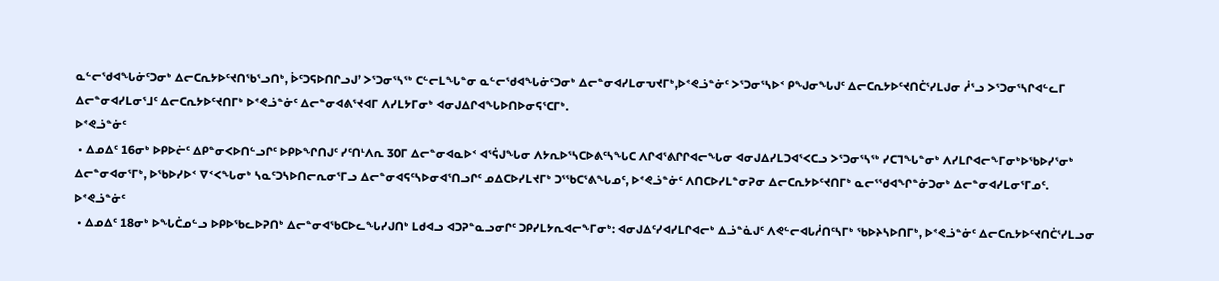ᓇᓪᓕᖁᐊᖓᓃᑦᑐᓂᒃ ᐃᓕᑕᕆᔭᐅᑦᔪᑎᖃᕐᓗᑎᒃ, ᐆᑦᑐᕋᐅᑎᒋᓗᒍ’ ᐳᕐᑐᓂᕐᓴᖅ ᑕᓪᓕᒪᖓᓐᓂ ᓇᓪᓕᖁᐊᖓᓃᑦᑐᓂᒃ ᐃᓕᓐᓂᐊᓯᒪᓂᕃᔪᒥᒃ,ᐅᕝᕙᓘᓐᓃᑦ ᐳᕐᑐᓂᕐᓴᐅᑉ ᑭᖑᓂᖓᒍᑦ ᐃᓕᑕᕆᔭᐅᑦᔪᑎᑖᕐᓯᒪᒍᓂ ᓲᕐᓗ ᐳᕐᑐᓂᕐᓴᒋᐊᓪᓚᒥ ᐃᓕᓐᓂᐊᓯᒪᓂᕐᒧᑦ ᐃᓕᑕᕆᔭᐅᑦᔪᑎᒥᒃ ᐅᕝᕙᓘᓐᓃᑦ ᐃᓕᓐᓂᐊᕕᕐᔪᐊᒥ ᐱᓯᒪᔭᒥᓂᒃ ᐊᓂᒍᐃᒋᐊᖓᐅᑎᐅᓂᕋᕐᑕᒥᒃ.
ᐅᕝᕙᓘᓐᓃᑦ
 • ᐃᓄᐃᑦ 16ᓂᒃ ᐅᑭᐅᓖᑦ ᐃᑭᓐᓂᐸᐅᑎᓪᓗᒋᑦ ᐅᑭᐅᖏᑎᒍᑦ ᓯᑦᑎᒻᐱᕆ 30ᒥ ᐃᓕᓐᓂᐊᓇᐅᑉ ᐊᕐᕌᒍᖓᓂ ᐱᔭᕆᐅᕐᓴᑕᐅᕕᑦᓴᖓᑕ ᐱᒋᐊᕐᕕᒋᒋᐊᓕᖓᓂ ᐊᓂᒍᐃᓯᒪᑐᐊᕐᐸᑕᓗ ᐳᕐᑐᓂᕐᓴᖅ ᓯᑕᒣᖓᓐᓂᒃ ᐱᓯᒪᒋᐊᓕᖕᒥᓂᒃᐅᖃᐅᓯᕐᓂᒃ ᐃᓕᓐᓂᐊᓂᕐᒥᒃ, ᐅᖃᐅᓯᐅᑉ ᐁᑉᐸᖓᓂᒃ ᓴᓇᑦᑐᓴᐅᑎᓕᕆᓂᕐᒥᓗ ᐃᓕᓐᓂᐊᕋᑦᓴᐅᓂᐊᕐᑎᓗᒋᑦ ᓄᐃᑕᐅᓯᒪᔪᒥᒃ ᑐᕐᖃᑕᕐᕕᖓᓄᑦ, ᐅᕝᕙᓘᓐᓃᑦ ᐱᑎᑕᐅᓯᒪᓐᓂᕈᓂ ᐃᓕᑕᕆᔭᐅᑦᔪᑎᒥᒃ ᓇᓕᕐᖁᐊᖏᓐᓃᑐᓂᒃ ᐃᓕᓐᓂᐊᓯᒪᓂᕐᒥᓄᑦ.
ᐅᕝᕙᓘᓐᓃᑦ
 • ᐃᓄᐃᑦ 18ᓂᒃ ᐅᖓᑖᓄᓪᓗ ᐅᑭᐅᖃᓚᐅᕈᑎᒃ ᐃᓕᓐᓂᐊᖃᑕᐅᓚᖓᓯᒍᑎᒃ ᒪᑯᐊᓗ ᐊᑐᕈᓐᓇᓗᓂᒋᑦ ᑐᑭᓯᒪᔭᕆᐊᓕᖕᒥᓂᒃ: ᐊᓂᒍᐃᑦᓯᐊᓯᒪᒋᐊᓕᒃ ᐃᓘᓐᓈᒍᑦ ᐱᕙᓪᓕᐊᒐᓲᑎᑦᓴᒥᒃ ᖃᐅᔨᓴᐅᑎᒥᒃ, ᐅᕝᕙᓘᓐᓃᑦ ᐃᓕᑕᕆᔭᐅᑦᔪᑎᑖᕐᓯᒪᓗᓂ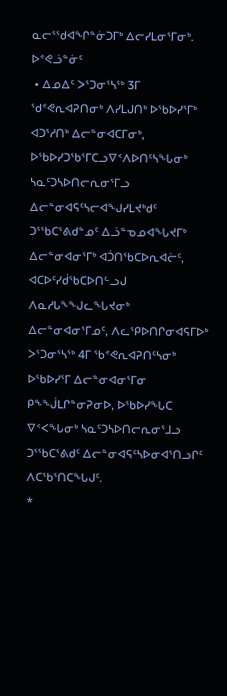ᓇᓕᕐᖁᐊᖏᓐᓃᑐᒥᒃ ᐃᓕᓯᒪᓂᕐᒥᓂᒃ.
ᐅᕝᕙᓘᓐᓃᑦ
 • ᐃᓄᐃᑦ ᐳᕐᑐᓂᕐᓴᖅ 3ᒥ ᖁᕝᕙᕆᐊᕈᑎᓂᒃ ᐱᓯᒪᒍᑎᒃ ᐅᖃᐅᓯᕐᒥᒃ ᐊᑐᕐᓱᑎᒃ ᐃᓕᓐᓂᐊᑕᒥᓂᒃ, ᐅᖃᐅᓯᑐᖃᕐᒥᑕᓗᐁᑉᐱᐅᑎᑦᓴᖓᓂᒃ ᓴᓇᑦᑐᓴᐅᑎᓕᕆᓂᕐᒥᓗ ᐃᓕᓐᓂᐊᕋᑦᓴᓕᐊᖑᓯᒪᔪᒃᑯᑦ ᑐᕐᖃᑕᕐᕕᑯᓐᓄᑦ ᐃᓘᓐᓀᓄᐊᖓᔪᒥᒃ ᐃᓕᓐᓂᐊᓂᕐᒥᒃ ᐊᑑᑎᖃᑕᐅᕆᐊᓖᑦ, ᐊᑕᐅᑦᓯᑰᖃᑕᐅᑎᓪᓗᒍ ᐱᓇᓱᒐᖕᖑᓚᖓᔪᓂᒃ ᐃᓕᓐᓂᐊᓂᕐᒥᓄᑦ, ᐱᓚᕿᐅᑎᒋᓂᐊᕋᒥᐅᒃ ᐳᕐᑐᓂᕐᓴᖅ 4ᒥ ᖃᕝᕙᕆᐊᕈᑎᑦᓴᓂᒃ ᐅᖃᐅᓯᕐᒥ ᐃᓕᓐᓂᐊᓂᕐᒥᓂ ᑭᖕᖒᒪᒋᓐᓂᕈᓂᐅ, ᐅᖃᐅᓯᖓᑕ ᐁᑉᐸᖓᓂᒃ ᓴᓇᑦᑐᓴᐅᑎᓕᕆᓂᕐᒧᓗ ᑐᕐᖃᑕᕐᕕᑯᑦ ᐃᓕᓐᓂᐊᕋᑦᓴᐅᓂᐊᕐᑎᓗᒋᑦ ᐱᑕᖃᕐᑎᑕᖓᒍᑦ.
*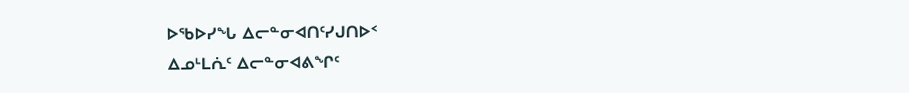ᐅᖃᐅᓯᖓ ᐃᓕᓐᓂᐊᑎᑦᓯᒍᑎᐅᑉ
ᐃᓄᒻᒪᕇᑦ ᐃᓕᓐᓂᐊᕕᖏᑦ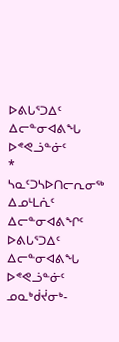ᐅᕕᒐᕐᑐᐃᑦ ᐃᓕᓐᓂᐊᕕᖓ
ᐅᕝᕙᓘᓐᓃᑦ
* ᓴᓇᑦᑐᓴᐅᑎᓕᕆᓂᖅ
ᐃᓄᒻᒪᕇᑦ ᐃᓕᓐᓂᐊᕕᖏᑦ
ᐅᕕᒐᕐᑐᐃᑦ ᐃᓕᓐᓂᐊᕕᖓ
ᐅᕝᕙᓘᓐᓃᑦ
ᓄᓇᒃᑰᔫᓂᒃ-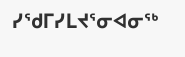ᓯᖁᒥᓯᒪᔪᕐᓂᐊᓂᖅ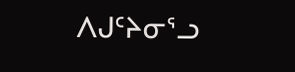ᐱᒍᑦᔨᓂᕐᓗ